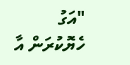"އަގު ހެޔޮކުރަން އާ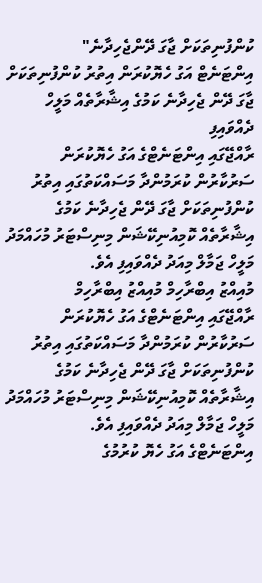ކުންފުނިތަކަށް ޖާގަ ދޭންޖެހިދާނެ"
އިންޓަނެޓް އަގު ހެޔޮކުރަން އިތުރު ކުންފުނިތަކަށް ޖާގަ ދޭން ޖެހިދާނެ ކަމުގެ އިޝާރާތެއް މަލީހް ދެއްވައިފި
ރާއްޖޭގައި އިންޓަނެޓްގެ އަގު ހެޔޮކުރަން ސަރުކާރުން ކުރަމުންދާ މަސައްކަތުގައި އިތުރު ކުންފުނިތަކަށް ޖާގަ ދޭން ޖެހިދާނެ ކަމުގެ އިޝާރާތެއް ކޮމިއުނިކޭޝަން މިނިސްޓަރު މުހައްމަދު މަލީހް ޖަމާލް މިއަދު ދެއްވައިފި އެވެ.
މުއިއްޒު އިބްރާހިމް މުއިއްޒު އިބްރާހިމް
ރާއްޖޭގައި އިންޓަނެޓްގެ އަގު ހެޔޮކުރަން ސަރުކާރުން ކުރަމުންދާ މަސައްކަތުގައި އިތުރު ކުންފުނިތަކަށް ޖާގަ ދޭން ޖެހިދާނެ ކަމުގެ އިޝާރާތެއް ކޮމިއުނިކޭޝަން މިނިސްޓަރު މުހައްމަދު މަލީހް ޖަމާލް މިއަދު ދެއްވައިފި އެވެ.
އިންޓަނެޓްގެ އަގު ހެޔޮ ކުރުމުގެ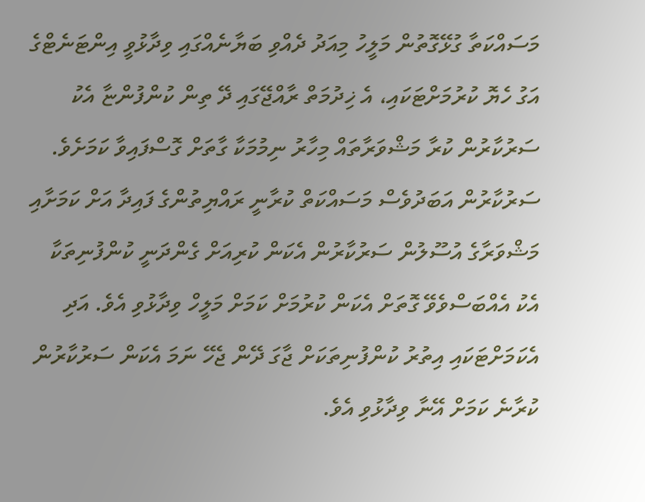މަސައްކަތާ ގުޅޭގޮތުން މަލީހު މިއަދު ދެއްވި ބަޔާނެއްގައި ވިދާޅުވީ އިންޓަނެޓްގެ އަގު ހެޔޮ ކުރުމަށްޓަކައި، އެ ޚިދުމަތް ރާއްޖޭގައި ދޭ ތިން ކުންފުންޏާ އެކު ސަރުކާރުން ކުރާ މަޝްވަރާތައް މިހާރު ނިމުމަކާ ގާތަށް ގޮސްފައިވާ ކަމަށެވެ. ސަރުކާރުން އަބަދުވެސް މަސައްކަތް ކުރާނީ ރައްޔިތުންގެ ފައިދާ އަށް ކަމަށާއި މަޝްވަރާގެ އުސޫލުން ސަރުކާރުން އެކަން ކުރިއަށް ގެންދަނީ ކުންފުނިތަކާ އެކު އެއްބަސްވެވޭ ގޮތަށް އެކަން ކުރުމަށް ކަމަށް މަލީހް ވިދާޅުވި އެވެ. އަދި އެކަމަށްޓަކައި އިތުރު ކުންފުނިތަކަށް ޖާގަ ދޭން ޖެހޭ ނަމަ އެކަން ސަރުކާރުން ކުރާނެ ކަމަށް އޭނާ ވިދާޅުވި އެވެ.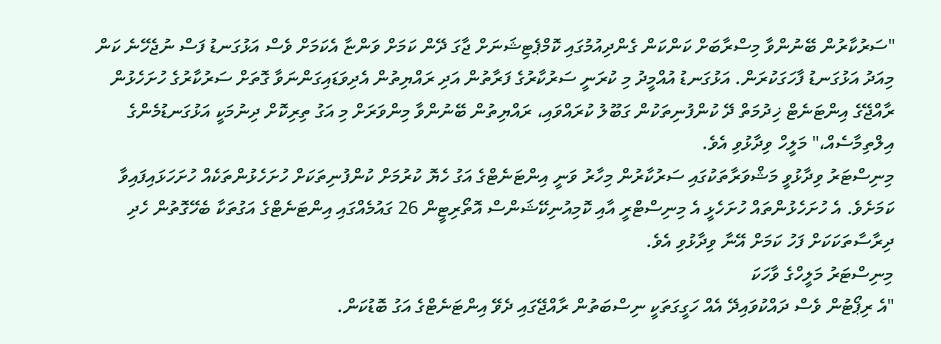"ސަރުކާރުން ބޭނުންވާ މިސްރާބަށް ކަންކަން ގެންދިއުމުގައި ކޮމްޕެޓިޝަނަށް ޖާގަ ދޭން ކަމަށް ވަންޏާ އެކަމަށް ވެސް އަޅުގަނޑު ފަސް ނުޖެހޭނެ ކަން މިއަދު އަޅުގަނޑު ފާހަގަކުރަން. އަޅުގަނޑު އުއްމީދު މި ކުރަނީ ސަރުކާރުގެ ފަރާތުން އަދި ރައްޔިތުން އެދިވަޑައިގަންނަވާ ގޮތަށް ސަރުކާރުގެ ހުށަހެޅުން ރާއްޖޭގެ އިންޓަނެޓް ޚިދުމަތް ދޭ ކުންފުނިތަކުން ގަބޫލު ކުރައްވައި، ރައްޔިތުން ބޭނުންވާ މިންވަރަށް މި އަގު ތިރިކޮށް ދިނުމަކީ އަޅުގަނޑުމެންގެ އިލްތިމާސެއް،" މަލީހް ވިދާޅުވި އެވެ.
މިނިސްޓަރު ވިދާޅުވީ މަޝްވަރާތަކުގައި ސަރުކާރުން މިހާރު ވަނީ އިންޓަނެޓްގެ އަގު ހެޔޮ ކުރުމަށް ކުންފުނިތަކަށް ހުށަހެޅުންތަކެއް ހުށަހަޅައިފައިވާ ކަމަށެވެ. އެ ހުށަހެޅުންތައް ހުށަހެޅީ އެ މިނިސްޓްރީ އާއި ކޮމިއުނިކޭޝަންސް އޮތޯރިޓީން 26 ގައުމެއްގައި އިންޓަނެޓްގެ އަގުތަކާ ބެހޭގޮތުން ހެދި ދިރާސާތަކަކަށް ފަހު ކަމަށް އޭނާ ވިދާޅުވި އެވެ.
މިނިސްޓަރު މަލީހްގެ ވާހަކަ
"އެ ރިޕޯޓުން ވެސް ދައްކުވައިދޭ އެއް ހަގީގަތަކީ ނިސްބަތުން ރާއްޖޭގައި ދެވޭ އިންޓަނެޓްގެ އަގު ބޮޑުކަން.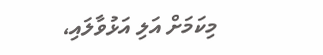މިކަމަށް އަލި އަޅުވާލައި،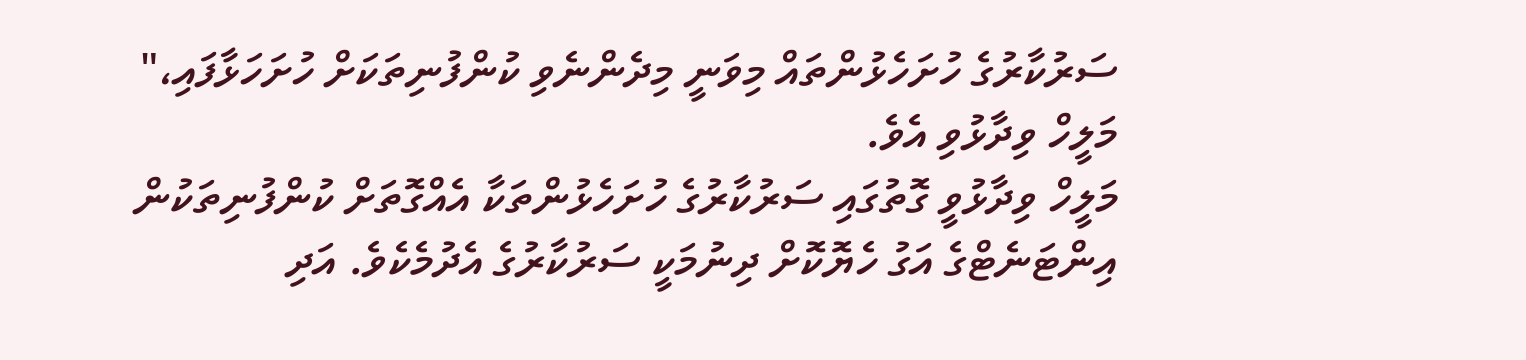ސަރުކާރުގެ ހުށަހެޅުންތައް މިވަނީ މިދެންނެވި ކުންފުނިތަކަށް ހުށަހަޅާފައި،" މަލީހް ވިދާޅުވި އެވެ.
މަލީހް ވިދާޅުވީ ގޮތުގައި ސަރުކާރުގެ ހުށަހެޅުންތަކާ އެއްގޮތަށް ކުންފުނިތަކުން އިންޓަނެޓްގެ އަގު ހެޔޮކޮށް ދިނުމަކީ ސަރުކާރުގެ އެދުމެކެވެ. އަދި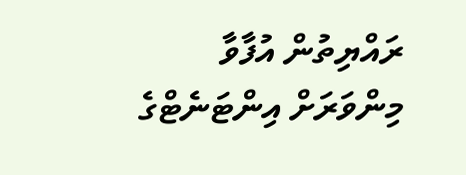ރައްޔިތުން އުފާވާ މިންވަރަށް އިންޓަނެޓްގެ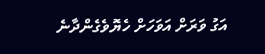އަގު ވަރަށް އަވަހަށް ހެޔޮވެގެންދާނެ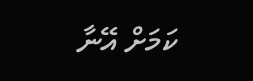ކަމަށް އޭނާ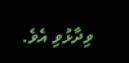ވިދާޅުވި އެވެ.